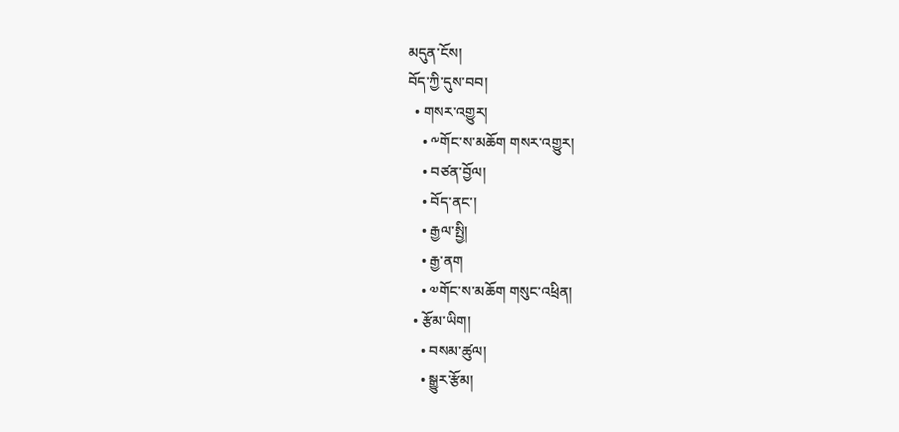མདུན་ངོས།
བོད་ཀྱི་དུས་བབ།
  • གསར་འགྱུར།
    • ༸གོང་ས་མཆོག གསར་འགྱུར།
    • བཙན་བྱོལ།
    • བོད་ནང་།
    • རྒྱལ་སྤྱི།
    • རྒྱ་ནག
    • ༧གོང་ས་མཆོག གསུང་འཕྲིན།
  • རྩོམ་ཡིག།
    • བསམ་ཚུལ།
    • སྒྱུར་རྩོམ།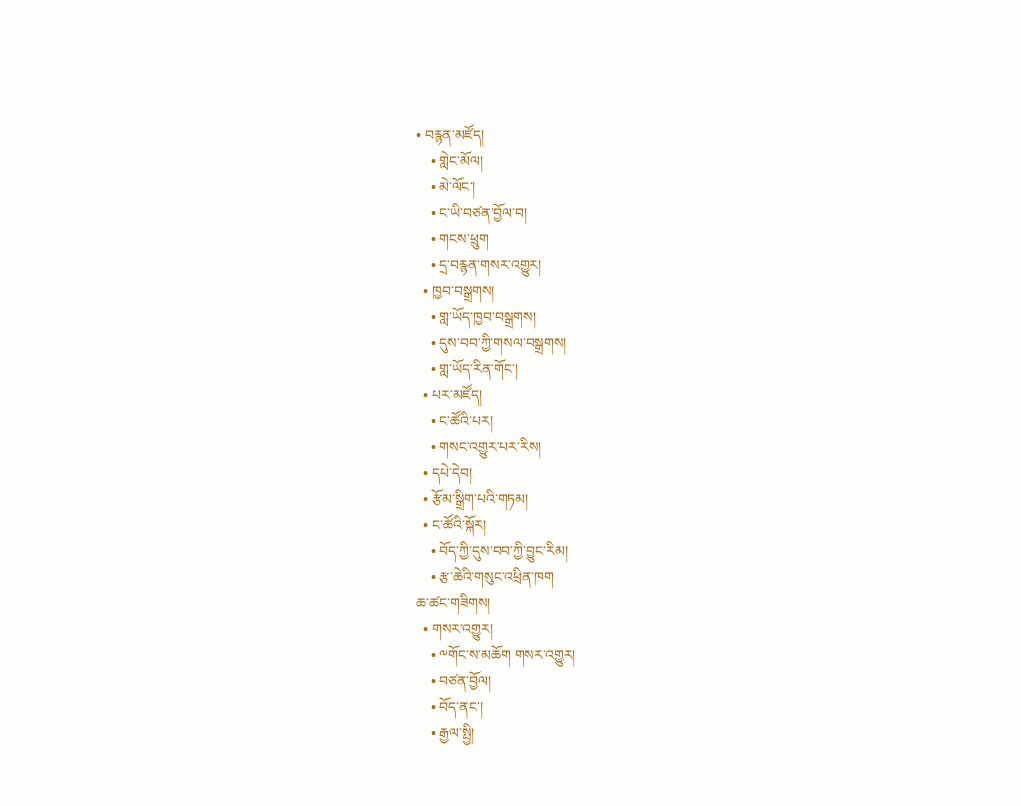• བརྙན་མཛོད།
    • གླེང་མོལ།
    • མེ་ལོང་།
    • ང་ཡི་བཙན་བྱོལ་བ།
    • གངས་ཕྲུག
    • དྲ་བརྙན་གསར་འགྱུར།
  • ཁྱབ་བསྒྲགས།
    • གླ་ཡོད་ཁྱབ་བསྒྲགས།
    • དུས་བབ་ཀྱི་གསལ་བསྒྲགས།
    • གླ་ཡོད་རིན་གོང་།
  • པར་མཛོད།
    • ང་ཚོའི་པར།
    • གསང་འགྱུར་པར་རིས།
  • དཔེ་དེབ།
  • རྩོམ་སྒྲིག་པའི་གཏམ།
  • ང་ཚོའི་སྐོར།
    • བོད་ཀྱི་དུས་བབ་ཀྱི་བྱུང་རིམ།
    • རྩ་ཆེའི་གསུང་འཕྲིན་ཁག
ཆ་ཚང་གཟིགས།
  • གསར་འགྱུར།
    • ༸གོང་ས་མཆོག གསར་འགྱུར།
    • བཙན་བྱོལ།
    • བོད་ནང་།
    • རྒྱལ་སྤྱི།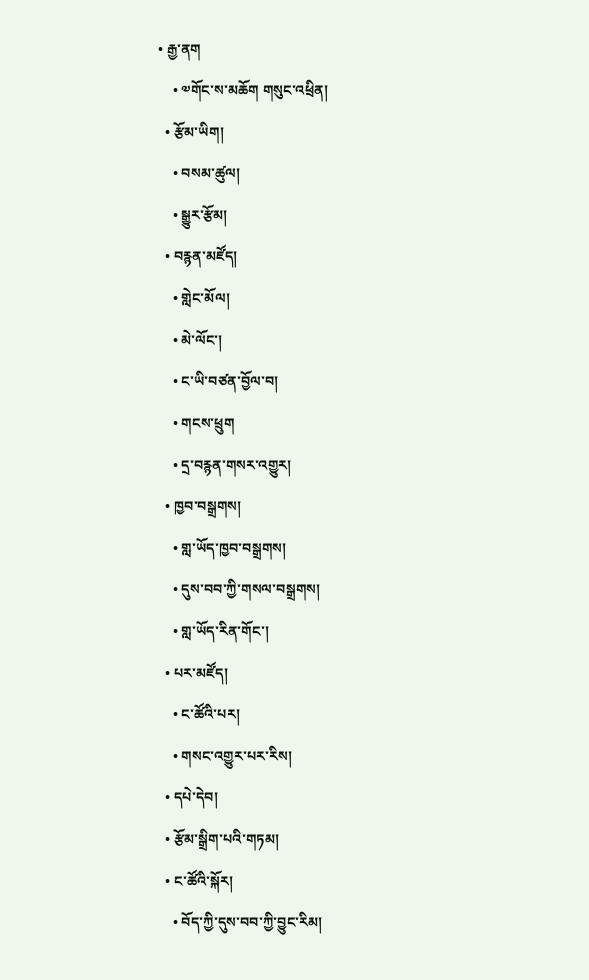• རྒྱ་ནག
    • ༧གོང་ས་མཆོག གསུང་འཕྲིན།
  • རྩོམ་ཡིག།
    • བསམ་ཚུལ།
    • སྒྱུར་རྩོམ།
  • བརྙན་མཛོད།
    • གླེང་མོལ།
    • མེ་ལོང་།
    • ང་ཡི་བཙན་བྱོལ་བ།
    • གངས་ཕྲུག
    • དྲ་བརྙན་གསར་འགྱུར།
  • ཁྱབ་བསྒྲགས།
    • གླ་ཡོད་ཁྱབ་བསྒྲགས།
    • དུས་བབ་ཀྱི་གསལ་བསྒྲགས།
    • གླ་ཡོད་རིན་གོང་།
  • པར་མཛོད།
    • ང་ཚོའི་པར།
    • གསང་འགྱུར་པར་རིས།
  • དཔེ་དེབ།
  • རྩོམ་སྒྲིག་པའི་གཏམ།
  • ང་ཚོའི་སྐོར།
    • བོད་ཀྱི་དུས་བབ་ཀྱི་བྱུང་རིམ།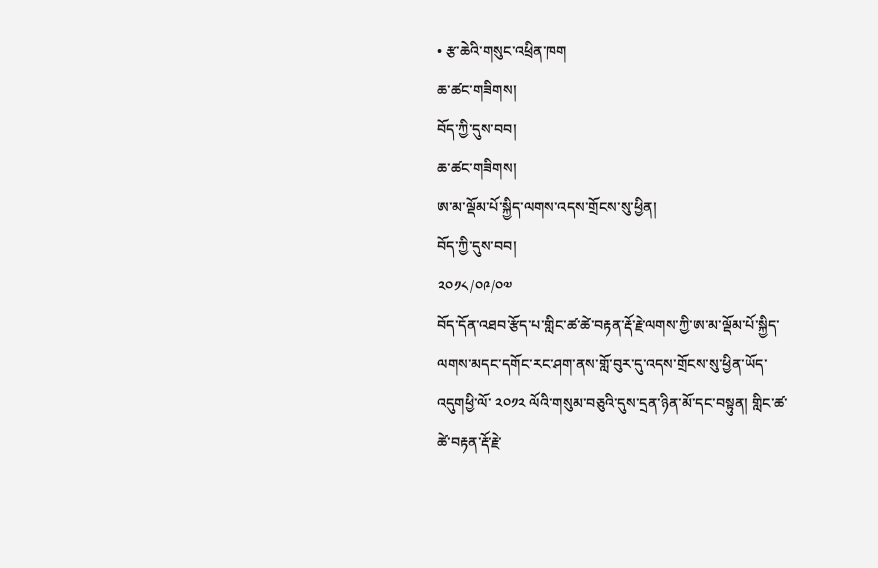• རྩ་ཆེའི་གསུང་འཕྲིན་ཁག
ཆ་ཚང་གཟིགས།
བོད་ཀྱི་དུས་བབ།
ཆ་ཚང་གཟིགས།
ཨ་མ་ལྡོམ་པོ་སྐྱིད་ལགས་འདས་གྲོངས་སུ་ཕྱིན།
བོད་ཀྱི་དུས་བབ།
༢༠༡༨/༠༩/༠༧
བོད་དོན་འཐབ་རྩོད་པ་གླིང་ཚ་ཚེ་བརྟན་རྡོ་རྗེ་ལགས་ཀྱི་ཨ་མ་ལྡོམ་པོ་སྐྱིད་ལགས་མདང་དགོང་རང་ཤག་ནས་གློ་བུར་དུ་འདས་གྲོངས་སུ་ཕྱིན་ཡོད་འདུགཕྱི་ལོ་ ༢༠༡༢ ལོའི་གསུམ་བཅུའི་དུས་དྲན་ཉིན་མོ་དང་བསྟུན། གླིང་ཚ་ཚེ་བརྟན་རྡོ་རྗེ་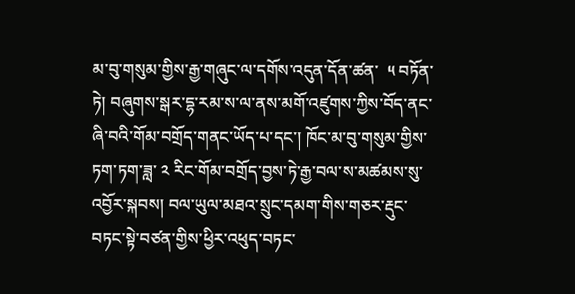མ་བུ་གསུམ་གྱིས་རྒྱ་གཞུང་ལ་དགོས་འདུན་དོན་ཚན་  ༥ བཏོན་ཏེ། བཞུགས་སྒར་དྷ་རམ་ས་ལ་ནས་མགོ་འཛུགས་ཀྱིས་བོད་ནང་ཞི་བའི་གོམ་བགྲོད་གནང་ཡོད་པ་དང་། ཁོང་མ་བུ་གསུམ་གྱིས་ཏག་ཏག་ཟླ་ ༢ རིང་གོམ་བགྲོད་བྱས་ཏེ་རྒྱ་བལ་ས་མཚམས་སུ་འབྱོར་སྐབས། བལ་ཡུལ་མཐའ་སྲུང་དམག་གིས་གཅར་རྡུང་བཏང་སྟེ་བཙན་གྱིས་ཕྱིར་འཕུད་བཏང་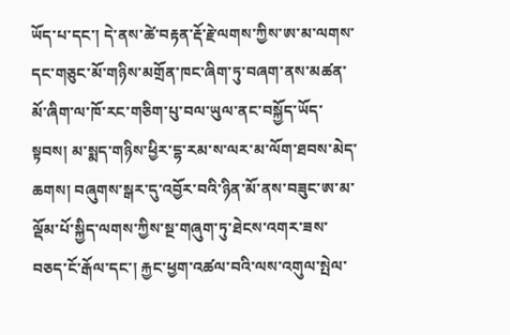ཡོད་པ་དང་། དེ་ནས་ཚེ་བརྟན་རྡོ་རྗེ་ལགས་ཀྱིས་ཨ་མ་ལགས་དང་གཅུང་མོ་གཉིས་མགྲོན་ཁང་ཞིག་ཏུ་བཞག་ནས་མཚན་མོ་ཞིག་ལ་ཁོ་རང་གཅིག་པུ་བལ་ཡུལ་ནང་བསྐྱོད་ཡོད་སྟབས། མ་སྨད་གཉིས་ཕྱིར་དྷ་རམ་ས་ལར་མ་ལོག་ཐབས་མེད་ཆགས། བཞུགས་སྒར་དུ་འབྱོར་བའི་ཉིན་མོ་ནས་བཟུང་ཨ་མ་ལྡོམ་པོ་སྐྱིད་ལགས་ཀྱིས་སྔ་གཞུག་ཏུ་ཐེངས་འགར་ཟས་བཅད་ངོ་རྒོལ་དང་། རྐྱང་ཕྱག་འཚལ་བའི་ལས་འགུལ་སྤེལ་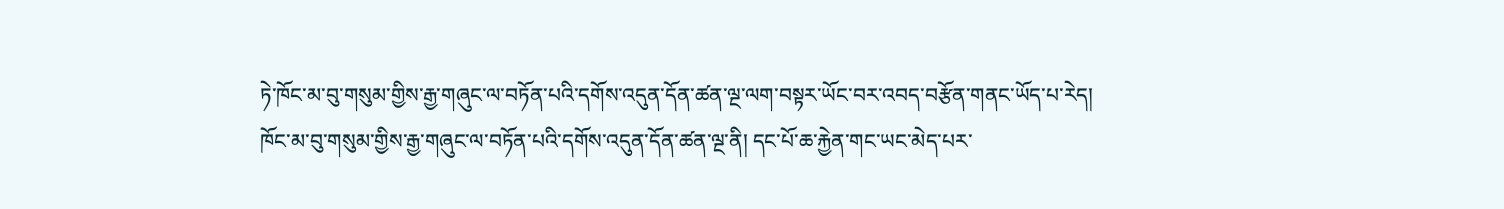ཏེ་ཁོང་མ་བུ་གསུམ་གྱིས་རྒྱ་གཞུང་ལ་བཏོན་པའི་དགོས་འདུན་དོན་ཚན་ལྔ་ལག་བསྟར་ཡོང་བར་འབད་བརྩོན་གནང་ཡོད་པ་རེད།
ཁོང་མ་བུ་གསུམ་གྱིས་རྒྱ་གཞུང་ལ་བཏོན་པའི་དགོས་འདུན་དོན་ཚན་ལྔ་ནི། དང་པོ་ཆ་རྐྱེན་གང་ཡང་མེད་པར་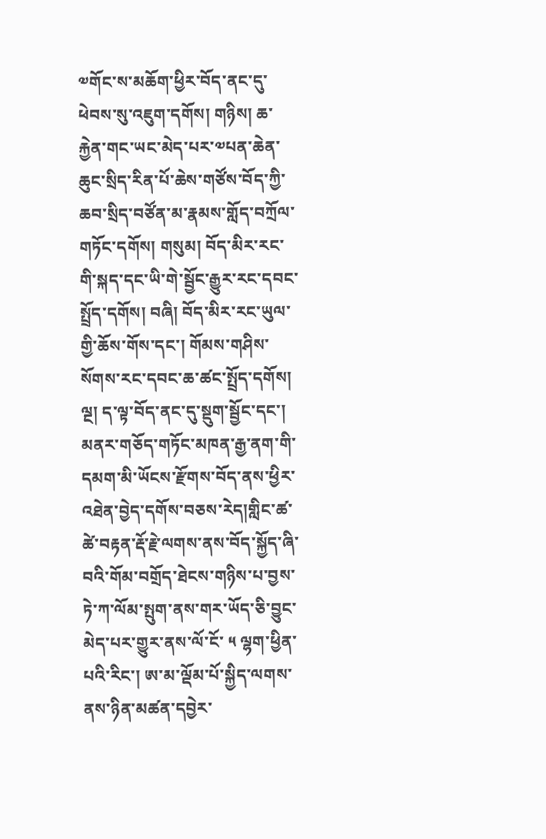༧གོང་ས་མཆོག་ཕྱིར་བོད་ནང་དུ་ཕེབས་སུ་འཇུག་དགོས། གཉིས། ཆ་རྐྱེན་གང་ཡང་མེད་པར་༧པན་ཆེན་ཆུང་སྲིད་རིན་པོ་ཆེས་གཙོས་བོད་ཀྱི་ཆབ་སྲིད་བཙོན་མ་རྣམས་གློད་བཀྲོལ་གཏོང་དགོས། གསུམ། བོད་མིར་རང་གི་སྐད་དང་ཡི་གེ་སྦྱོང་རྒྱུར་རང་དབང་སྤྲོད་དགོས། བཞི། བོད་མིར་རང་ཡུལ་གྱི་ཆོས་གོས་དང་། གོམས་གཤིས་སོགས་རང་དབང་ཆ་ཚང་སྤྲོད་དགོས། ལྔ། ད་ལྟ་བོད་ནང་དུ་སྡུག་སྦྱོང་དང་། མནར་གཅོད་གཏོང་མཁན་རྒྱ་ནག་གི་དམག་མི་ཡོངས་རྫོགས་བོད་ནས་ཕྱིར་འཐེན་བྱེད་དགོས་བཅས་རེད།གླིང་ཚ་ཚེ་བརྟན་རྡོ་རྗེ་ལགས་ནས་བོད་སྐྱོད་ཞི་བའི་གོམ་བགྲོད་ཐེངས་གཉིས་པ་བྱས་ཏེ་ཀ་ལོམ་སྤུག་ནས་གར་ཡོད་ཅི་བྱུང་མེད་པར་གྱུར་ནས་ལོ་ངོ་ ༥ ལྷག་ཕྱིན་པའི་རིང་། ཨ་མ་ལྡོམ་པོ་སྐྱིད་ལགས་ནས་ཉིན་མཚན་དབྱེར་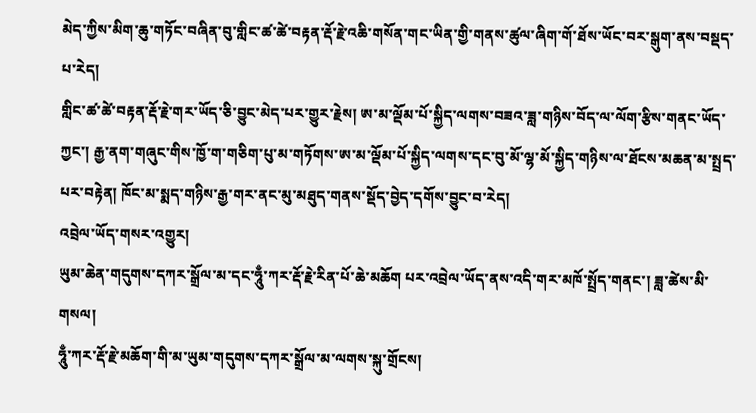མེད་ཀྱིས་མིག་ཆུ་གཏོང་བཞིན་བུ་གླིང་ཚ་ཚེ་བརྟན་རྡོ་རྗེ་འཆི་གསོན་གང་ཡིན་གྱི་གནས་ཚུལ་ཞིག་གོ་ཐོས་ཡོང་བར་སྒུག་ནས་བསྡད་པ་རེད།
གླིང་ཚ་ཚེ་བརྟན་རྡོ་རྗེ་གར་ཡོད་ཅི་བྱུང་མེད་པར་གྱུར་རྗེས། ཨ་མ་ལྡོམ་པོ་སྐྱིད་ལགས་བཟའ་ཟླ་གཉིས་བོད་ལ་ལོག་རྩིས་གནང་ཡོད་ཀྱང་། རྒྱ་ནག་གཞུང་གིས་ཁྱོ་ག་གཅིག་པུ་མ་གཏོགས་ཨ་མ་ལྡོམ་པོ་སྐྱིད་ལགས་དང་བུ་མོ་ལྷ་མོ་སྐྱིད་གཉིས་ལ་ཐོངས་མཆན་མ་སྤྲད་པར་བརྟེན། ཁོང་མ་སྨད་གཉིས་རྒྱ་གར་ནང་མུ་མཐུད་གནས་སྡོད་བྱེད་དགོས་བྱུང་བ་རེད།
འབྲེལ་ཡོད་གསར་འགྱུར།
ཡུམ་ཆེན་གདུགས་དཀར་སྒྲོལ་མ་དང་ཧཱུྃ་ཀར་རྡོ་རྗེ་རིན་པོ་ཆེ་མཆོག པར་འབྲེལ་ཡོད་ནས་འདི་གར་མཁོ་སྤྲོད་གནང་། ཟླ་ཚེས་མི་གསལ།
ཧཱུྃ་ཀར་རྡོ་རྗེ་མཆོག་གི་མ་ཡུམ་གདུགས་དཀར་སྒྲོལ་མ་ལགས་སྐུ་གྲོངས།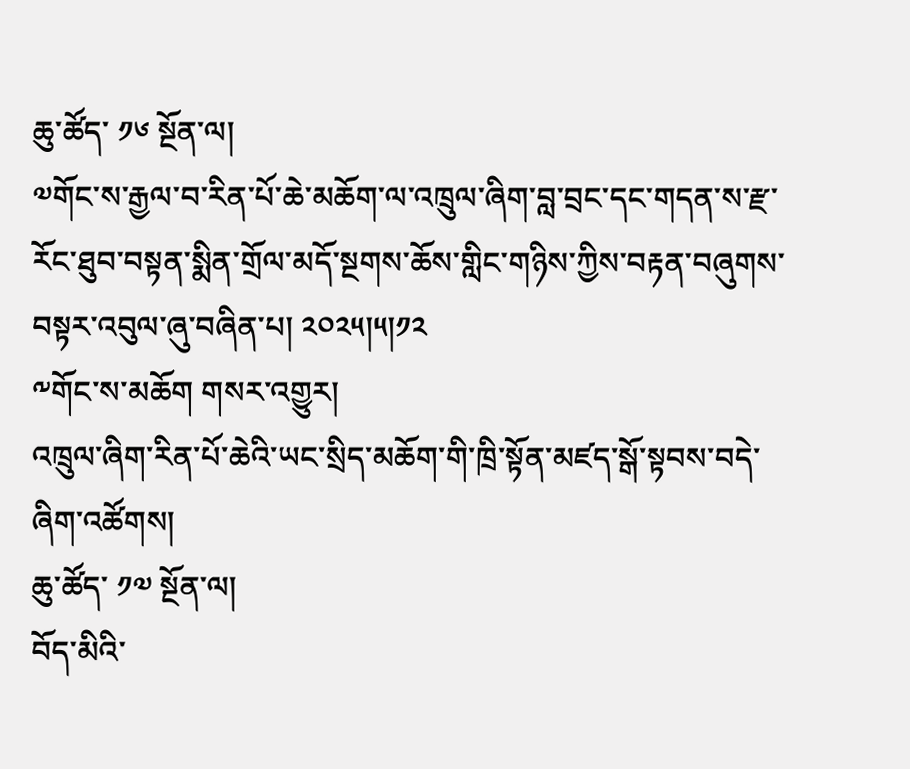ཆུ་ཚོད་ ༡༦ སྔོན་ལ།
༧གོང་ས་རྒྱལ་བ་རིན་པོ་ཆེ་མཆོག་ལ་འཁྲུལ་ཞིག་བླ་བྲང་དང་གདན་ས་རྫ་རོང་ཐུབ་བསྟན་སྨིན་གྲོལ་མདོ་སྔགས་ཆོས་གླིང་གཉིས་ཀྱིས་བརྟན་བཞུགས་བསྟར་འབུལ་ཞུ་བཞིན་པ། ༢༠༢༥།༥།༡༢
༸གོང་ས་མཆོག གསར་འགྱུར།
འཁྲུལ་ཞིག་རིན་པོ་ཆེའི་ཡང་སྲིད་མཆོག་གི་ཁྲི་སྟོན་མཛད་སྒོ་སྟབས་བདེ་ཞིག་འཚོགས།
ཆུ་ཚོད་ ༡༧ སྔོན་ལ།
བོད་མིའི་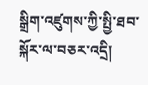སྒྲིག་འཛུགས་ཀྱི་སྤྱི་ཐབ་སྐོར་ལ་བཅར་འདྲི།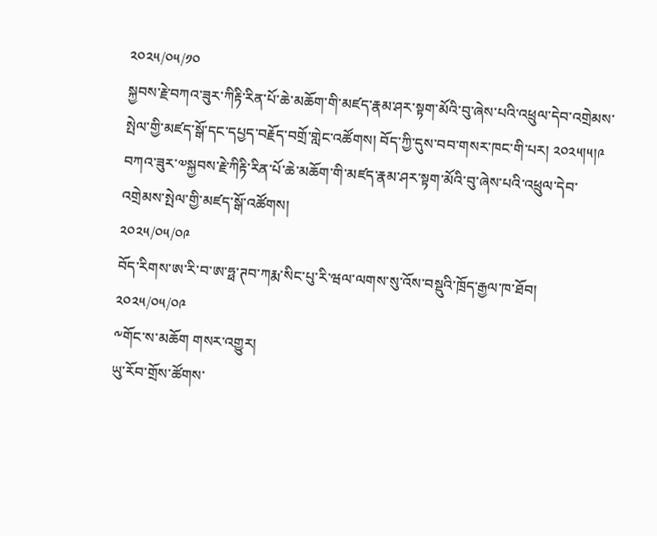༢༠༢༥/༠༥/༡༠
སྐྱབས་རྗེ་བཀའ་ཟུར་ཀིརྟི་རིན་པོ་ཆེ་མཆོག་གི་མཛད་རྣམ་ཤར་སྟག་མོའི་བུ་ཞེས་པའི་འཕྲུལ་དེབ་འགྲེམས་སྤེལ་གྱི་མཛད་སྒོ་དང་དཔྱད་བརྗོད་བགྲོ་གླེང་འཚོགས། བོད་ཀྱི་དུས་བབ་གསར་ཁང་གི་པར། ༢༠༢༥།༥།༩
བཀའ་ཟུར་༧སྐྱབས་རྗེ་ཀིརྟི་རིན་པོ་ཆེ་མཆོག་གི་མཛད་རྣམ་ཤར་སྟག་མོའི་བུ་ཞེས་པའི་འཕྲུལ་དེབ་འགྲེམས་སྤེལ་གྱི་མཛད་སྒོ་འཚོགས།
༢༠༢༥/༠༥/༠༩
བོད་རིགས་ཨ་རི་བ་ཨ་ཧྥ་ཊབ་ཀརྨ་སིང་པུ་རི་ཝལ་ལགས་སུ་འོས་བསྡུའི་ཁྲོད་རྒྱལ་ཁ་ཐོབ།
༢༠༢༥/༠༥/༠༩
༸གོང་ས་མཆོག གསར་འགྱུར།
ཡུ་རོབ་གྲོས་ཚོགས་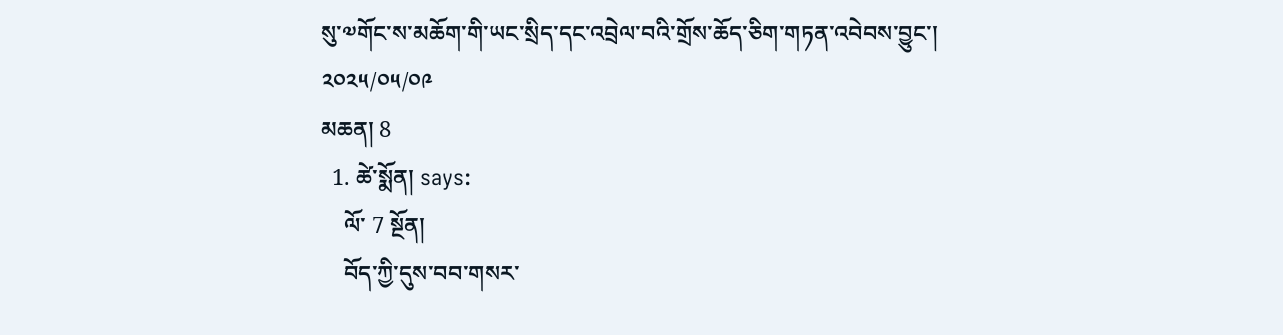སུ་༧གོང་ས་མཆོག་གི་ཡང་སྲིད་དང་འབྲེལ་བའི་གྲོས་ཆོད་ཅིག་གཏན་འབེབས་བྱུང་།
༢༠༢༥/༠༥/༠༩
མཆན། 8
  1. ཚེ་སྨོན། says:
    ལོ་ 7 སྔོན།
    བོད་ཀྱི་དུས་བབ་གསར་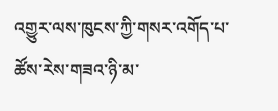འགྱུར་ལས་ཁུངས་ཀྱི་གསར་འགོད་པ་ཚོས་རེས་གཟའ་ཉི་མ་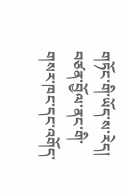གཏོང་གི་ཡོད་ས་རེད། བཙན་བྱོལ་ནང་གི་གསར་ཁང་དང་འགོད་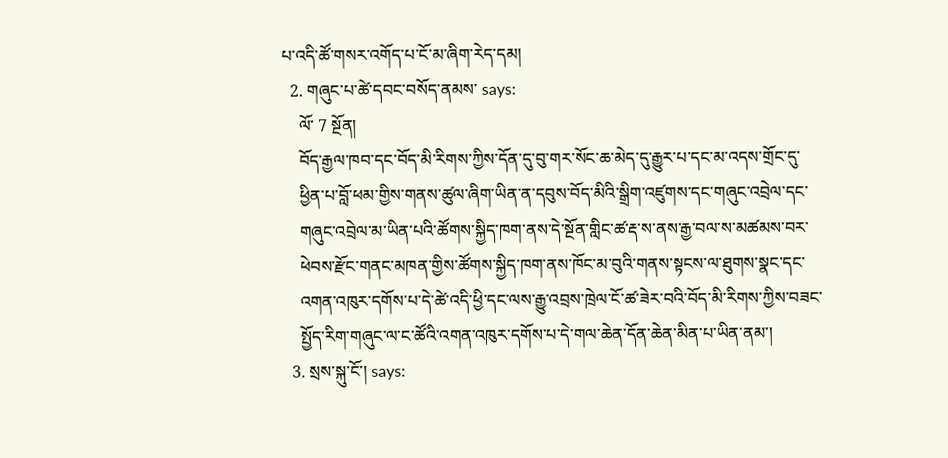པ་འདི་ཚོ་གསར་འགོད་པ་ངོ་མ་ཞིག་རེད་དམ།
  2. གཞུང་པ་ཚེ་དབང་བསོད་ནམས་ says:
    ལོ་ 7 སྔོན།
    བོད་རྒྱལ་ཁབ་དང་བོད་མི་རིགས་ཀྱིས་དོན་དུ་བུ་གར་སོང་ཆ་མེད་དུ་རྒྱུར་པ་དང་མ་འདས་གྲོང་དུ་
    ཕྱིན་པ་བློ་ཕམ་གྱིས་གནས་ཚུལ་ཞིག་ཡིན་ན་དབུས་བོད་མིའི་སྒྲིག་འཛུགས་དང་གཞུང་འབྲེལ་དང་
    གཞུང་འབྲེལ་མ་ཡིན་པའི་ཚོགས་སྐྱིད་ཁག་ནས་དེ་སྔོན་གླིང་ཚ་རྡ་ས་ནས་རྒྱ་བལ་ས་མཚམས་བར་
    ཕེབས་རྫོང་གནང་མཁན་གྱིས་ཚོགས་སྐྱིད་ཁག་ནས་ཁོང་མ་བུའི་གནས་སྟངས་ལ་ཐུགས་སྣང་དང་
    འགན་འཁུར་དགོས་པ་དེ་ཚེ་འདི་ཕྱི་དང་ལས་རྒྱུ་འབྲས་ཁྲེལ་ངོ་ཚ་ཟེར་བའི་བོད་མི་རིགས་ཀྱིས་བཟང་
    སྤྱོད་རིག་གཞུང་ལ་ང་ཚོའི་འགན་འཁུར་དགོས་པ་དེ་གལ་ཆེན་དོན་ཆེན་མིན་པ་ཡིན་ནམ་།
  3. སྲས་སྐུ་ངོ་། says: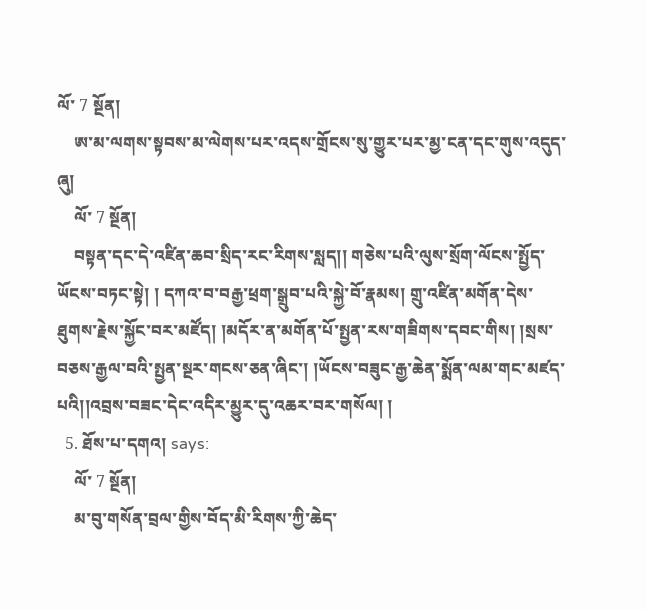ལོ་ 7 སྔོན།
    ཨ་མ་ལགས་སྟབས་མ་ལེགས་པར་འདས་གྲོངས་སུ་གྱུར་པར་མྱ་ངན་དང་གུས་འདུད་ཞུ།
    ལོ་ 7 སྔོན།
    བསྟན་དང་དེ་འཛིན་ཆབ་སྲིད་རང་རིགས་སླད།། གཅེས་པའི་ལུས་སྲོག་ལོངས་སྤྱོད་ཡོངས་བཏང་སྟེ། ། དཀའ་བ་བརྒྱ་ཕྲག་སྒྲུབ་པའི་སྐྱེ་བོ་རྣམས། གྲུ་འཛིན་མགོན་དེས་ཐུགས་རྗེས་སྐྱོང་བར་མཛོད། །མདོར་ན་མགོན་པོ་སྤྱན་རས་གཟིགས་དབང་གིས། །སྲས་ བཅས་རྒྱལ་བའི་སྤྱན་སྔར་གངས་ཅན་ཞིང་། །ཡོངས་བཟུང་རྒྱ་ཆེན་སྨོན་ལམ་གང་མཛད་པའི།།འབྲས་བཟང་དེང་འདིར་མྱུར་དུ་འཆར་བར་གསོལ། །
  5. ཐོས་པ་དགའ། says:
    ལོ་ 7 སྔོན།
    མ་བུ་གསོན་བྲལ་གྱིས་བོད་མི་རིགས་ཀྱི་ཆེད་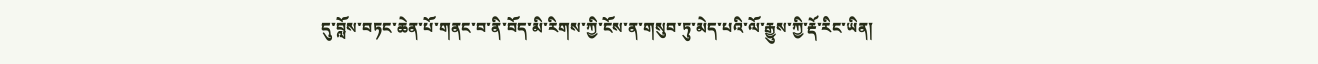དུ་བློས་བཏང་ཆེན་པོ་གནང་བ་ནི་བོད་མི་རིགས་ཀྱི་ངོས་ན་གསུབ་ཏུ་མེད་པའི་ལོ་རྒྱུས་ཀྱི་རྡོ་རིང་ཡིན།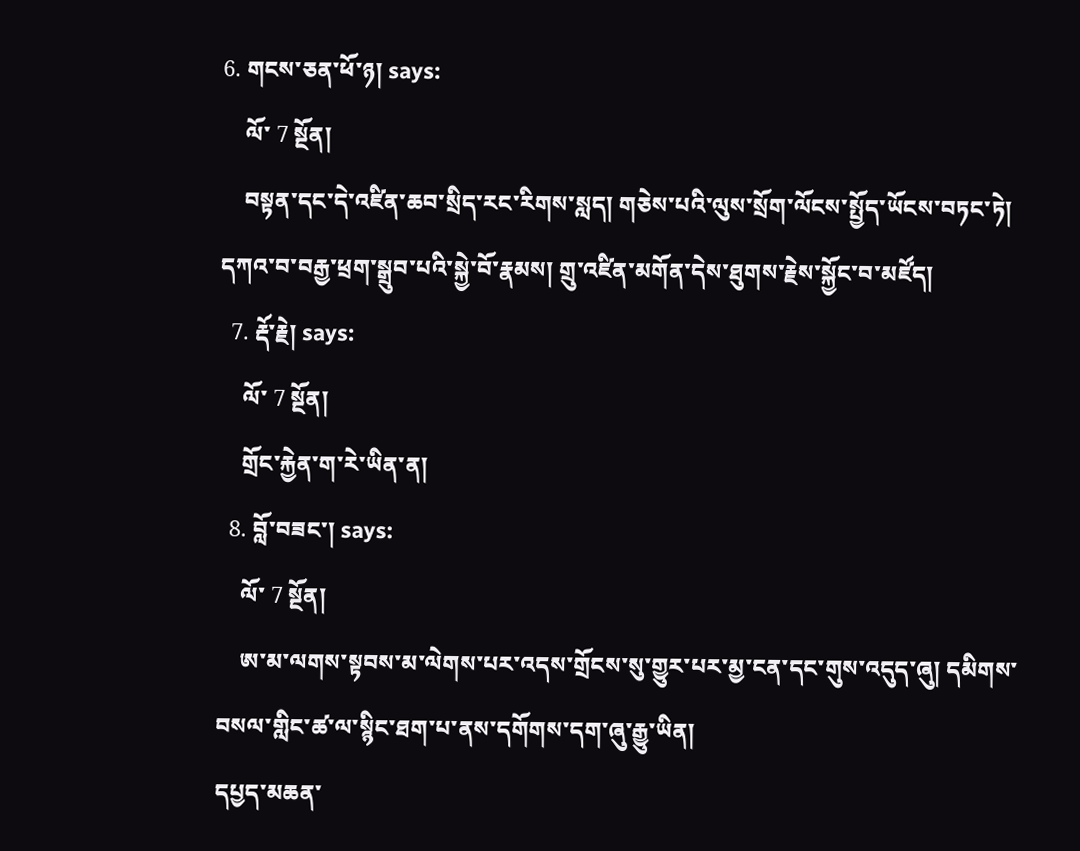6. གངས་ཅན་ཕོ་ཉ། says:
    ལོ་ 7 སྔོན།
    བསྟན་དང་དེ་འཛིན་ཆབ་སྲིད་རང་རིགས་སླད། གཅེས་པའི་ལུས་སྲོག་ལོངས་སྤྱོད་ཡོངས་བཏང་ཏེ། དཀའ་བ་བརྒྱ་ཕྲག་སྒྲུབ་པའི་སྐྱེ་བོ་རྣམས། གྲུ་འཛིན་མགོན་དེས་ཐུགས་རྗེས་སྐྱོང་བ་མཛོད།
  7. རྡོ་རྗེ། says:
    ལོ་ 7 སྔོན།
    གྲོང་རྐྱེན་ག་རེ་ཡིན་ན།
  8. བློ་བཟང་། says:
    ལོ་ 7 སྔོན།
    ཨ་མ་ལགས་སྟབས་མ་ལེགས་པར་འདས་གྲོངས་སུ་གྱུར་པར་མྱ་ངན་དང་གུས་འདུད་ཞུ། དམིགས་བསལ་གླིང་ཚ་ལ་སྙིང་ཐག་པ་ནས་དགོགས་དག་ཞུ་རྒྱུ་ཡིན།
དཔྱད་མཆན་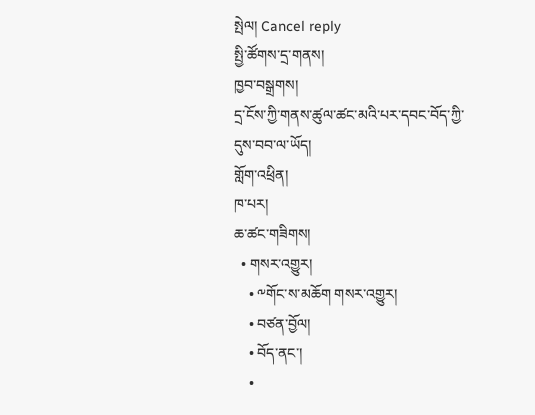སྤེལ། Cancel reply
སྤྱི་ཚོགས་དྲ་གནས།
ཁྱབ་བསྒྲགས།
དྲ་ངོས་ཀྱི་གནས་ཚུལ་ཚང་མའི་པར་དབང་བོད་ཀྱི་དུས་བབ་ལ་ཡོད།
གློག་འཕྲིན།
ཁ་པར།
ཆ་ཚང་གཟིགས།
  • གསར་འགྱུར།
    • ༸གོང་ས་མཆོག གསར་འགྱུར།
    • བཙན་བྱོལ།
    • བོད་ནང་།
    •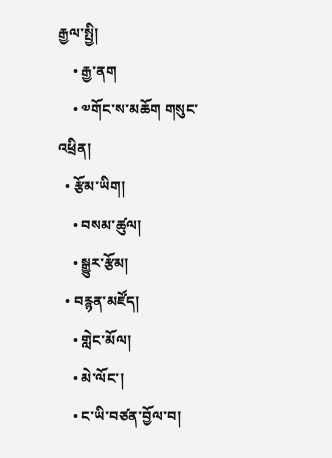རྒྱལ་སྤྱི།
    • རྒྱ་ནག
    • ༧གོང་ས་མཆོག གསུང་འཕྲིན།
  • རྩོམ་ཡིག།
    • བསམ་ཚུལ།
    • སྒྱུར་རྩོམ།
  • བརྙན་མཛོད།
    • གླེང་མོལ།
    • མེ་ལོང་།
    • ང་ཡི་བཙན་བྱོལ་བ།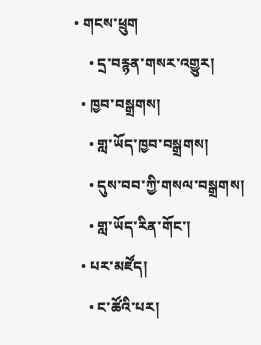• གངས་ཕྲུག
    • དྲ་བརྙན་གསར་འགྱུར།
  • ཁྱབ་བསྒྲགས།
    • གླ་ཡོད་ཁྱབ་བསྒྲགས།
    • དུས་བབ་ཀྱི་གསལ་བསྒྲགས།
    • གླ་ཡོད་རིན་གོང་།
  • པར་མཛོད།
    • ང་ཚོའི་པར།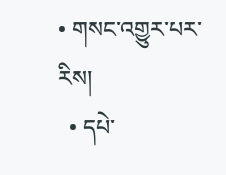• གསང་འགྱུར་པར་རིས།
  • དཔེ་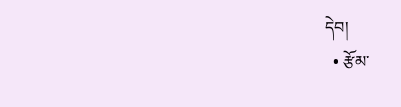དེབ།
  • རྩོམ་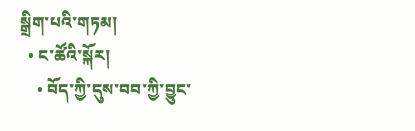སྒྲིག་པའི་གཏམ།
  • ང་ཚོའི་སྐོར།
    • བོད་ཀྱི་དུས་བབ་ཀྱི་བྱུང་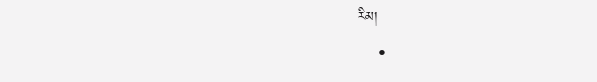རིམ།
    •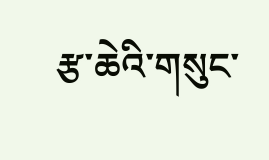རྩ་ཆེའི་གསུང་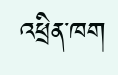འཕྲིན་ཁག